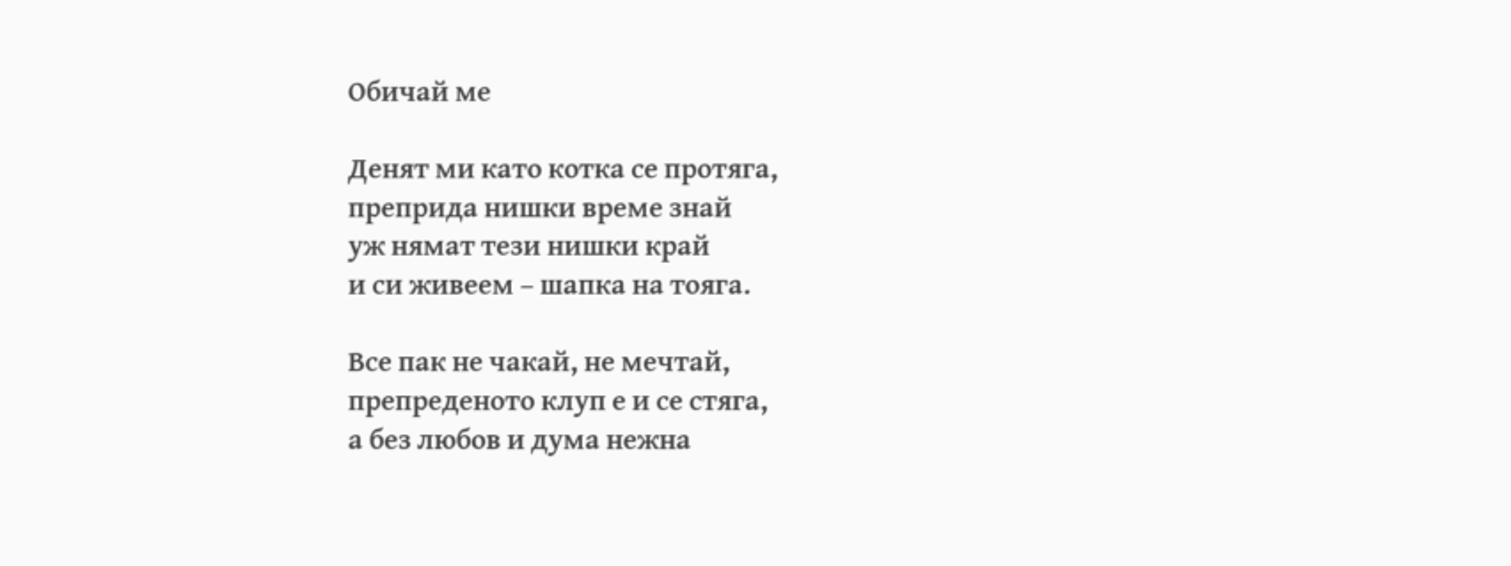Обичай ме

Денят ми като котка се протяга,
преприда нишки време знай
уж нямат тези нишки край
и си живеем – шапка на тояга.

Все пак не чакай, не мечтай,
препреденото клуп е и се стяга,
а без любов и дума нежна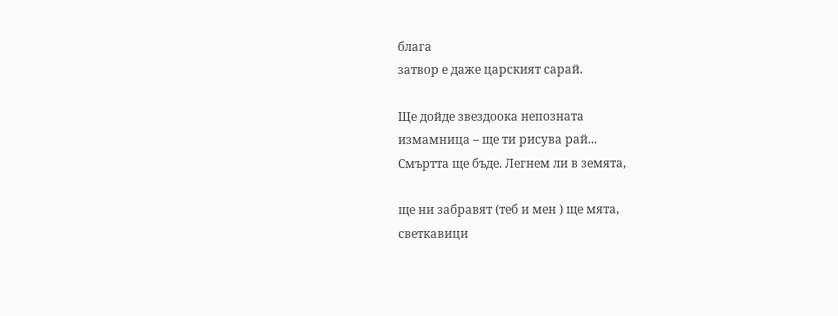блага
затвор е даже царският сарай.

Ще дойде звездоока непозната
измамница – ще ти рисува рай...
Смъртта ще бъде. Легнем ли в земята,

ще ни забравят (теб и мен ) ще мята,
светкавици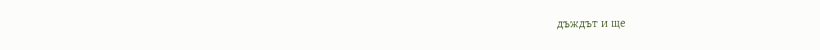дъждът и ще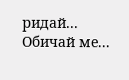ридай...
Обичай ме...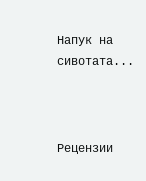Напук на сивотата...



Рецензии